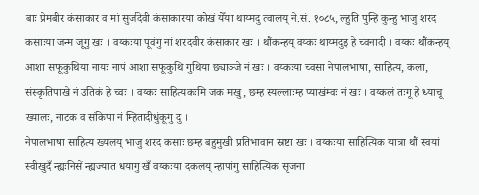बाः प्रेमबीर कंसाकार व मां सुर्जदेवी कंसाकारया कोखं येँया थाय्मदु त्वालय् ने.सं. १०८५, ल्हुति पुन्हि कुन्हु भाजु शरद कसाःया जन्म जूगु खः । वय्कःया पूवंगु नां शरदवीर कंसाकार खः । थौंकन्हय् वय्कः थाय्मदुइ हे च्वनादी । वय्कः थौंकन्हय् आशा सफूकुथिया नायः नापं आशा सफूकुथि गुथिया छ्याञ्जे नं खः । वय्कःया च्वसा नेपालभाषा, साहित्य, कला, संस्कृतिपाखे नं उतिकं हे च्वः । वय्कः साहित्यकःमि जक मखु, छम्ह स्यल्लाःम्ह प्याखंम्वः नं खः । वय्कलं तःगू हे ध्याचू ख्यालः, नाटक व संकिपा नं म्हितादीधुंकूगु दु ।
नेपालभाषा साहित्य ख्यलय् भाजु शरद कसाः छम्ह बहुमुखी प्रतिभावान स्रष्टा खः । वय्कःया साहित्यिक यात्रा थौं स्वयां स्वीखुदँ न्ह्यःनिसें न्ह्यज्यात धयागु खँ वय्कःया दकलय् न्हापांगु साहित्यिक सृजना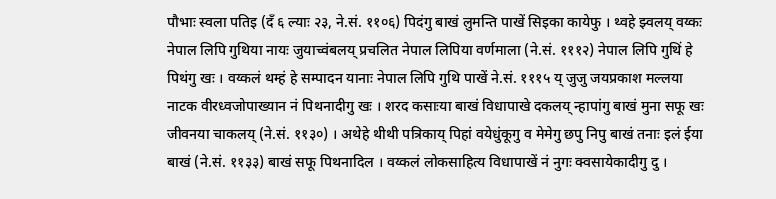पौभाः स्वला पतिइ (दँ ६ ल्याः २३, ने.सं. ११०६) पिदंगु बाखं लुमन्ति पाखें सिइका कायेफु । थ्वहे झ्वलय् वय्कः नेपाल लिपि गुथिया नायः जुयाच्वंबलय् प्रचलित नेपाल लिपिया वर्णमाला (ने.सं. १११२) नेपाल लिपि गुथिं हे पिथंगु खः । वय्कलं थम्हं हे सम्पादन यानाः नेपाल लिपि गुथि पाखें ने.सं. १११५ य् जुजु जयप्रकाश मल्लया नाटक वीरध्वजोपाख्यान नं पिथनादीगु खः । शरद कसाःया बाखं विधापाखे दकलय् न्हापांगु बाखं मुना सफू खः जीवनया चाकलय् (ने.सं. ११३०) । अथेहे थीथी पत्रिकाय् पिहां वयेधुंकूगु व मेमेगु छपु निपु बाखं तनाः इलं ईया बाखं (ने.सं. ११३३) बाखं सफू पिथनादिल । वय्कलं लोकसाहित्य विधापाखें नं नुगः क्वसायेकादीगु दु ।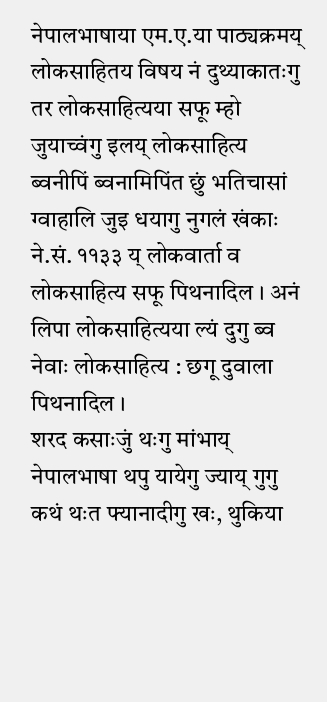नेपालभाषाया एम.ए.या पाठ्यक्रमय् लोकसाहितय विषय नं दुथ्याकातःगु तर लोकसाहित्यया सफू म्हो जुयाच्वंगु इलय् लोकसाहित्य ब्वनीपिं ब्वनामिपिंत छुं भतिचासां ग्वाहालि जुइ धयागु नुगलं खंकाः ने.सं. ११३३ य् लोकवार्ता व लोकसाहित्य सफू पिथनादिल । अनं लिपा लोकसाहित्यया ल्यं दुगु ब्व नेवाः लोकसाहित्य : छगू दुवाला पिथनादिल ।
शरद कसाःजुं थःगु मांभाय् नेपालभाषा थपु यायेगु ज्याय् गुगु कथं थःत फ्यानादीगु खः, थुकिया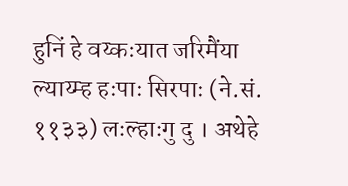हुनिं हे वय्कःयात जरिमैंया ल्याय्म्ह हःपाः सिरपाः (ने.सं. ११३३) लःल्हाःगु दु । अथेहे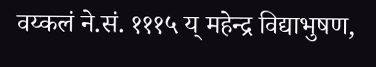वय्कलं ने.सं. १११५ य् महेन्द्र विद्याभुषण,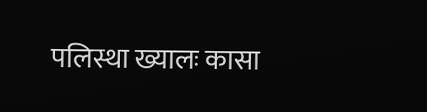पलिस्था ख्यालः कासा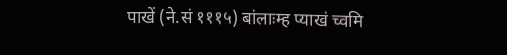पाखें (ने.सं १११५) बांलाःम्ह प्याखं च्वमि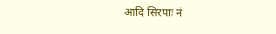आदि सिरपाः नं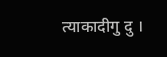त्याकादीगु दु ।